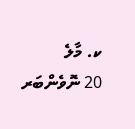ކ. މާލެ
20 ނޮވެންބަރ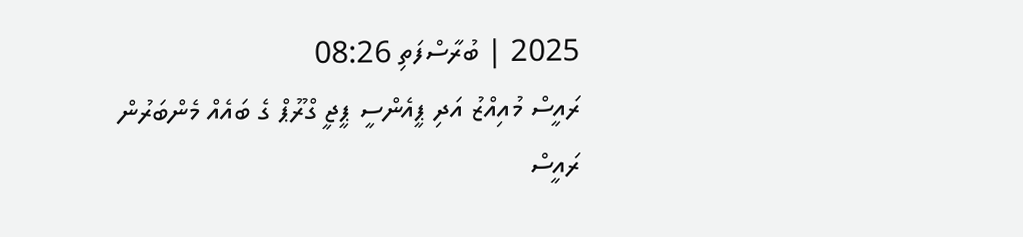2025 | ބުރާސްފަތި 08:26
ރައީސް މުއިއްޒު އަދި ޕީއެންސީ ޕީޖީ ގްރޫޕް ގެ ބައެއް މެންބަރުން
ރައީސް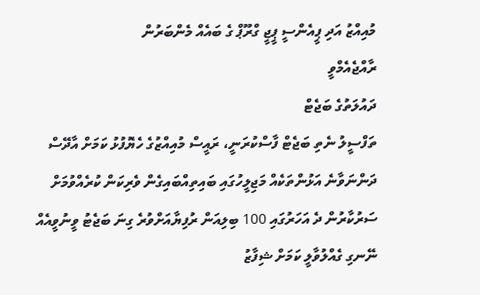މުއިއްޒު އަދި ޕީއެންސީ ޕީޖީ ގްރޫޕް ގެ ބައެއް މެންބަރުން
ރާއްޖެއެމްވީ
ދައުލަތުގެ ބަޖެޓް
ތަފްސީލު ނެތި ބަޖެޓް ފާސްކުރަނީ، ރައީސް މުއިއްޒުގެ ހެޔޮފުޅު ކަމަށް އާދޭސް ދަންނަވާނެ އަޅުންތަކެއް މަޖިލީހުގައި ބައިތިއްބައިގެން ވެރިކަން ކުރެއްވުމަށް
ސަރުކާރުން ދެ އަހަރުގައި 100 ބިލިއަން ރުފިޔާއަށްވުރެ ގިނަ ބަޖެޓު ވީނުވީއެއް ނޭނގި ގެއްލުވާލީ ކަމަށް ޝިފާޒު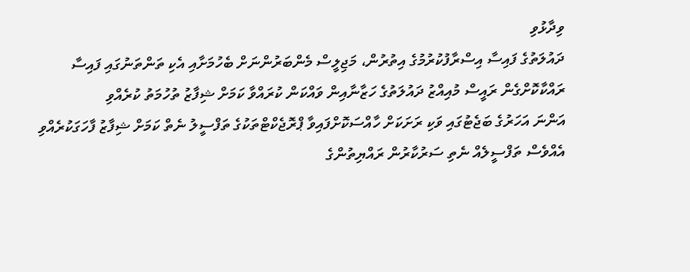ވިދާޅުވި
ދައުލަތުގެ ފައިސާ އިސްރާފުކުރުމުގެ އިތުރުން، މަޖިލީސް މެންބަރުންނަށް ބެހުމަށާއި އެކި ތަންތަނުގައި ފައިސާ ރައްކާކޮށްގެން ރައީސް މުއިއްޒު ދައުލަތުގެ ހަޒާނާއިން ވައްކަން ކުރައްވާ ކަމަށް ޝިފާޒު ތުހުމަތު ކުރެއްވި
އަންނަ އަހަރުގެ ބަޖެޓުގައި ވަކި ރަށަކަށް ހާއްސަކޮށްފައިވާ ޕްރޮޖެކްޓްތަކުގެ ތަފްސީލު ނެތް ކަމަށް ޝިފާޒު ފާހަގަކުރެއްވި
އެއްވެސް ތަފްސީލެއް ނެތި ސަރުކާރުން ރައްޔިތުންގެ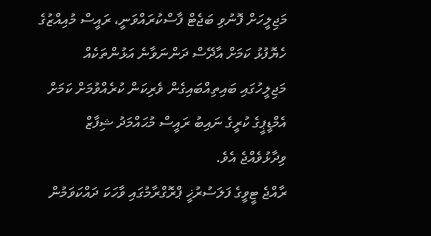މަޖިލީހަށް ފޮނުވި ބަޖެޓް ފާސްކުރައްވަނީ، ރައީސް މުއިއްޒުގެ ހެޔޮފުޅު ކަމަށް އާދޭސް ދަންނަވާނެ އަޅުންތަކެއް މަޖިލީހުގައި ބައިތިއްބައިގެން ވެރިކަން ކުރެއްވުމަށް ކަމަށް އެމްޑީޕީގެ ކުރީގެ ނައިބު ރައީސް މުޙައްމަދު ޝިފާޒް ވިދާޅުވެއްޖެ އެވެ.
ރާއްޖެ ޓީވީގެ ފަލަސުރުޚީ ޕްރޮގްރާމުގައި ވާހަކަ ދައްކަވަމުން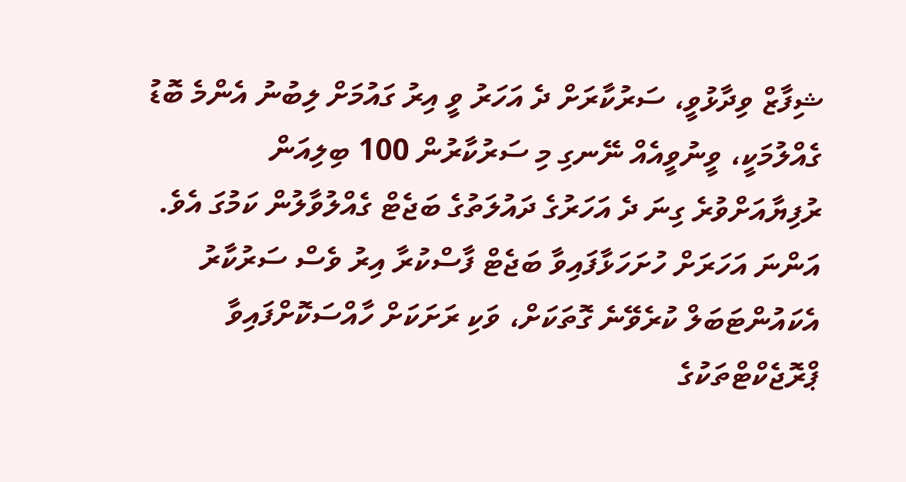ޝިފާޒް ވިދާޅުވީ، ސަރުކާރަށް ދެ އަހަރު ވީ އިރު ގައުމަށް ލިބުނު އެންމެ ބޮޑު ގެއްލުމަކީ، ވީނުވީއެއް ނޭނގި މި ސަރުކާރުން 100 ބިލިއަން ރުފިޔާއަށްވުރެ ގިނަ ދެ އަހަރުގެ ދައުލަތުގެ ބަޖެޓް ގެއްލުވާލުން ކަމުގަ އެވެ. އަންނަ އަހަރަށް ހުށަހަޅާފައިވާ ބަޖެޓް ފާސްކުރާ އިރު ވެސް ސަރުކާރު އެކައުންޓަބަލް ކުރެވޭނެ ގޮތަކަށް، ވަކި ރަށަކަށް ހާއްސަކޮށްފައިވާ ޕްރޮޖެކްޓްތަކުގެ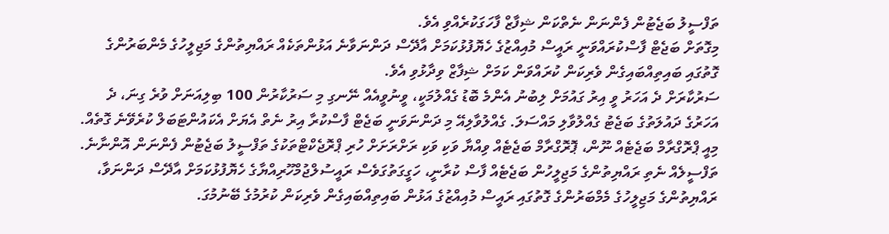ތަފްސީލު ބަޖެޓުން ފެންނަން ނެތްކަން ޝިފާޒް ފާހަގަކުރެއްވި އެވެ.
މިގޮތަށް ބަޖެޓް ފާސްކުރައްވަނީ ރައީސް މުއިއްޒުގެ ހެޔޮފުޅުކަމަށް އާދޭސް ދަންނަވާނެ އަޅުންތަކެއް ރައްޔިތުންގެ މަޖިލީހުގެ މެންބަރުންގެ ގޮތުގައި ބައިތިއްބައިގެން ވެރިކަން ކުރައްވަން ކަމަށް ޝިފާޒް ވިދާޅުވި އެވެ.
ސަރުކާރަށް ދެ އަހަރު ވީ އިރު ގައުމަށް ލިބުނު އެންމެ ބޮޑު ގެއްލުމަކީ، ވީނުވީއެއް ނޭނގި މި ސަރުކާރުން 100 ބިލިއަނަށް ވުރެ ގިނަ، ދެ އަހަރުގެ ދައުލަތުގެ ބަޖެޓު ގެއްލުވާލި މައްސަލަ. ގެއްލުވާލިއޭ މި ދަންނަވަނީ ބަޖެޓް ފާސްކުރާ އިރު ނެތް އެޔަށް އެކައުންޓަބަލް ކުރެވޭނެ ގޮތެއް. މިއީ ޕްރޮގްރާމް ބަޖެޓެއް ނޫން، ޕޮރޮގްރާމް ބަޖެޓެއް ވިއްޔާ ވަކި ވަކި ރަށްރަށަށް ހުރި ޕްރޮޖެކްޓްތަކުގެ ތަފްސީލު ބަޖެޓުން ފެންނަން އޮންނާނެ. ތަފްސީލެއް ނެތި ރައްޔިތުންގެ މަޖިލީހުން ބަޖެޓެއް ފާސް ކުރާނީ، ހަގީގަތުގަވެސް ރައީސުލްޖުމްހޫރިއްޔާގެ ހެޔޮފުޅުކަމަށް އާދޭސް ދަންނަވާ، ރައްޔިތުންގެ މަޖިލީހުގެ މެމްބަރުންގެ ގޮތުގައި ރައީސް މުއިއްޒުގެ އަޅުން ބައިތިއްބައިގެން ވެރިކަން ކުރުމުގެ ބޭނުމުގަ.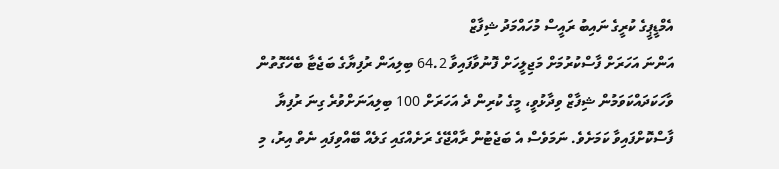އެމްޑީޕީގެ ކުރީގެ ނައިބު ރައީސް މުހައްމަދު ޝިފާޒް
އަންނަ އަހަރަށް ފާސްކުރުމަށް މަޖިލީހަށް ފޮނުވާފައިވާ 64.2 ބިލިއަން ރުފިޔާގެ ބަޖެޓާ ބެހޭގޮތުން ވާހަކަދައްކަވަމުން ޝިފާޒް ވިދާޅުވީ، މީގެ ކުރިން ދެ އަހަރަށް 100 ބިލިއަނަށްވުރެ ގިނަ ރުފިޔާ ފާސްކޮށްފައިވާ ކަމަށެވެ. ނަމަވެސް އެ ބަޖެޓުން ރާއްޖޭގެ ރަށެއްގައި ގަލެއް ބޭއްވިފައި ނެތް އިރު، މި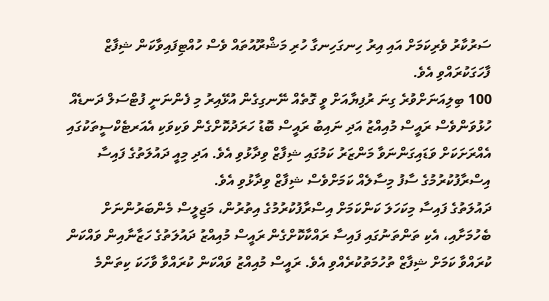ސަރުކާރު ވެރިކަމަށް އައި އިރު ހިނގަހިނގާ ހުރި މަޝްރޫއުތައް ވެސް ހުއްޓިފައިވާކަން ޝިފާޒް ފާހަގަކުރައްވި އެވެ.
100 ބިލިއަނަށްވުރެ ގިނަ ރުފިޔާއަށް ވީ ގޮތެއް ނޭނގިގެން އުޅޭއިރު މި ފެންނަނީ ފުޓްސަލް ދަނޑެއް ހުޅުވަންވެސް ރައީސް މުއިއްޒު އަދި ނައިބު ރައީސް ބޮޑު ހަރަދުކޮށްގެން ވަކިވަކި އެއަރޓެކްސީތަކުގައި އެއްރަށަކަށް ވަޑައިގަންނަވާ މަންޒަރު ކަމުގައި ޝިފާޒް ވިދާޅުވި އެވެ. އަދި މިއީ ދައުލަތުގެ ފައިސާ އިސްރާފުކުރުމުގެ ސާފު މިސާލެއް ކަމަށްވެސް ޝިފާޒް ވިދާޅުވި އެވެ.
ދައުލަތުގެ ފައިސާ މިކަހަލަ ކަންކަމަށް އިސްރާފުކުރުމުގެ އިތުރުން، މަޖިލީސް މެންބަރުންނަށް ބެހުމަށާއި، އެކި ތަންތަނުގައި ފައިސާ ރައްކާކޮށްގެން ރައީސް މުއިއްޒު ދައުލަތުގެ ހަޒާނާއިން ވައްކަން ކުރައްވާ ކަމަށް ޝިފާޒް ތުހުމަތުކުރެއްވި އެވެ. ރައީސް މުއިއްޒު ވައްކަން ކުރައްވާ ވާހަކަ ކިތަންމެ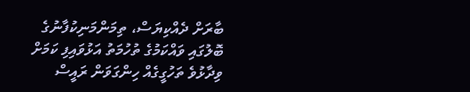ބާރަށް ދެއްކިޔަސް، ތިމަންމަނިކުފާނުގެ ބޮލުގައި ވައްކަމުގެ ތުހުމަތު އަޅުވައިފި ކަމަށް ވިދާޅުވެ ތަހުގީގެއް ހިންގަވަން ރައީސް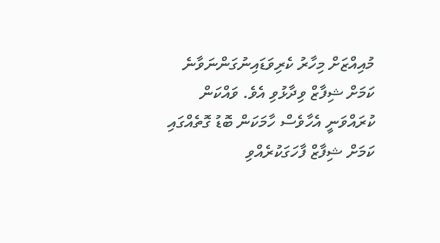މުއިއްޒަށް މިހާރު ކެރިވަޑައިނުގަންނަވާނެ ކަމަށް ޝިފާޒް ވިދާޅުވި އެވެ. ވައްކަން ކުރައްވަނީ އެހާވެސް ހާމަކަން ބޮޑު ގޮތެއްގައި ކަމަށް ޝިފާޒް ފާހަގަކުރެއްވި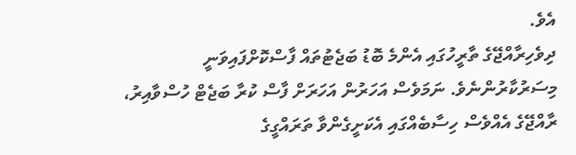އެވެ.
ދިވެހިރާއްޖޭގެ ތާރީހުގައި އެންމެ ބޮޑު ބަޖެޓުތައް ފާސްކޮށްފައިވަނީ މިސަރުކާރުންނެވެ. ނަމަވެސް އަހަރުން އަހަރަށް ފާސް ކުރާ ބަޖެޓް ހުސްވާއިރު، ރާއްޖޭގެ އެއްވެސް ހިސާބެއްގައި އެކަށީގެންވާ ތަރައްގީގެ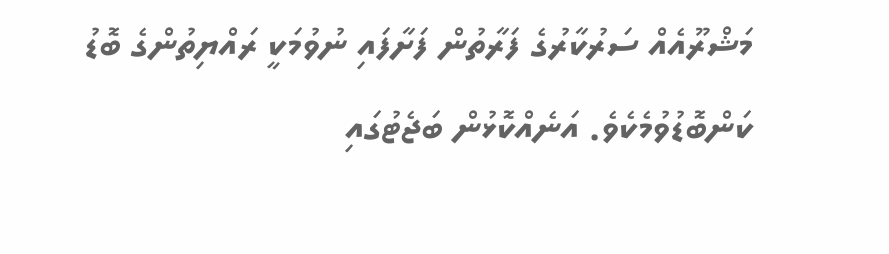މަޝްރޫއެއް ސަރުކާރުގެ ފަރާތުން ފަށާފައި ނުވުމަކީ ރައްޔިތުންގެ ބޮޑު ކަންބޮޑުވުމެކެވެ. އަނެއްކޮޅުން ބަޖެޓުގައި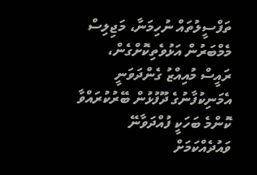ތަފްސީލުތައް ނުހިމަނާ، މަޖިލިސް މެމްބަރުން އަޅުވެތިކޮށްގެން، ރައީސް މުއިއްޒު ގެންދަވަނީ އެމަނިކުފާނުގެ ދޫފުޅުން ބޭރުކުރައްވާ ކޮންމެ ބަހަކީ ފުއްދަވާނޭ ވައުދެއްކަމަށް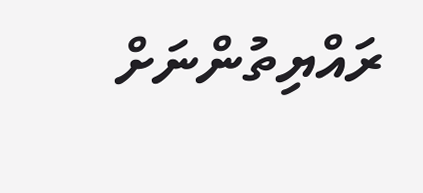ރައްޔިތުންނަށް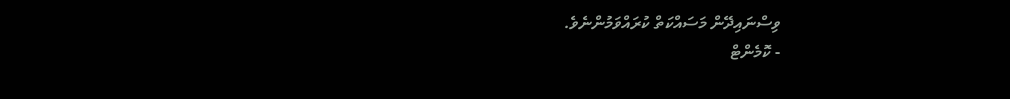ވިސްނައިދޭން މަސައްކަތް ކުރައްވަމުންނެވެ.
- ކޮމެންޓް